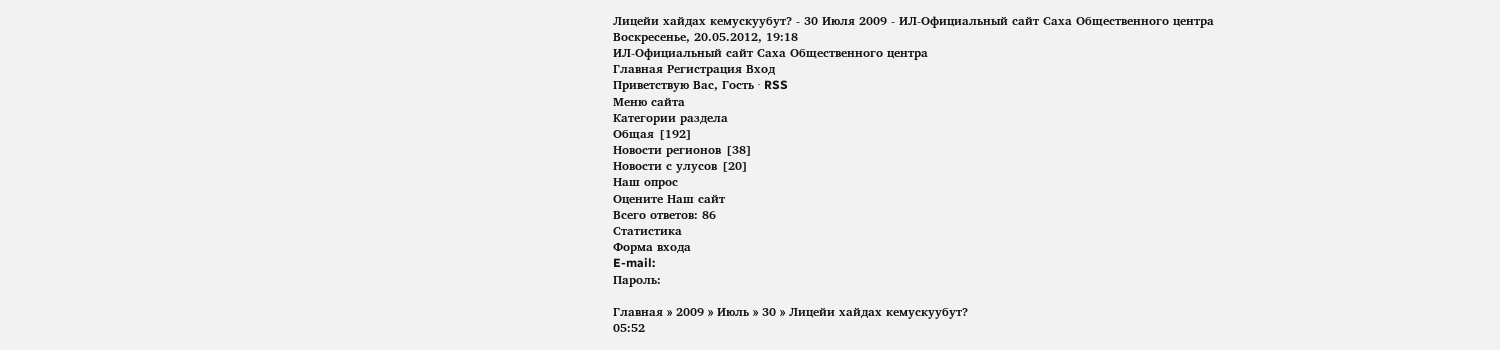Лицейи хайдах кемускуубут? - 30 Июля 2009 - ИЛ-Официальный сайт Саха Общественного центра
Воскресенье, 20.05.2012, 19:18
ИЛ-Официальный сайт Саха Общественного центра
Главная Регистрация Вход
Приветствую Вас, Гость · RSS
Меню сайта
Категории раздела
Общая [192]
Новости регионов [38]
Новости с улусов [20]
Наш опрос
Оцените Наш сайт
Всего ответов: 86
Статистика
Форма входа
E-mail:
Пароль:

Главная » 2009 » Июль » 30 » Лицейи хайдах кемускуубут?
05:52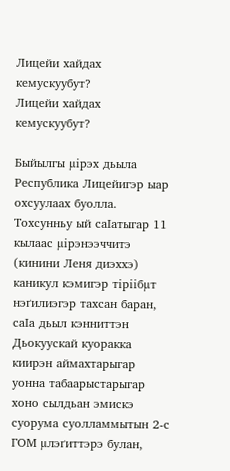Лицейи хайдах кемускуубут?
Лицейи хайдах кемускуубут?

Быйылгы µірэх дьыла Республика Лицейигэр ыар охсуулаах буолла. Тохсунньу ый саІатыгар 11 кылаас µірэнээччитэ (кинини Леня диэххэ) каникул кэмигэр тіріібµт нэґилиэгэр тахсан баран, саІа дьыл кэнниттэн Дьокуускай куоракка киирэн аймахтарыгар уонна табаарыстарыгар хоно сылдьан эмискэ суорума суолламмытын 2-с ГОМ µлэґиттэрэ булан,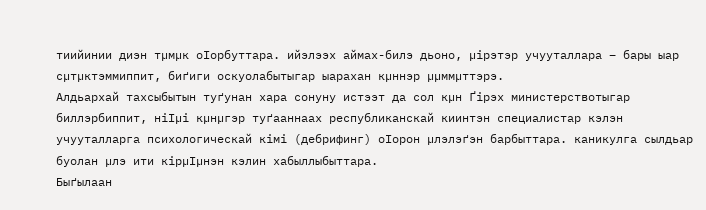тиийинии диэн тµмµк оІорбуттара. ийэлээх аймах-билэ дьоно, µірэтэр учууталлара – бары ыар сµтµктэммиппит, биґиги оскуолабытыгар ыарахан кµннэр µµммµттэрэ.
Алдьархай тахсыбытын туґунан хара сонуну истээт да сол кµн Ґірэх министерствотыгар биллэрбиппит, ніІµі кµнµгэр туґааннаах республиканскай киинтэн специалистар кэлэн учууталларга психологическай кімі (дебрифинг) оІорон µлэлэґэн барбыттара. каникулга сылдьар буолан µлэ ити кірµІµнэн кэлин хабыллыбыттара.
Быґылаан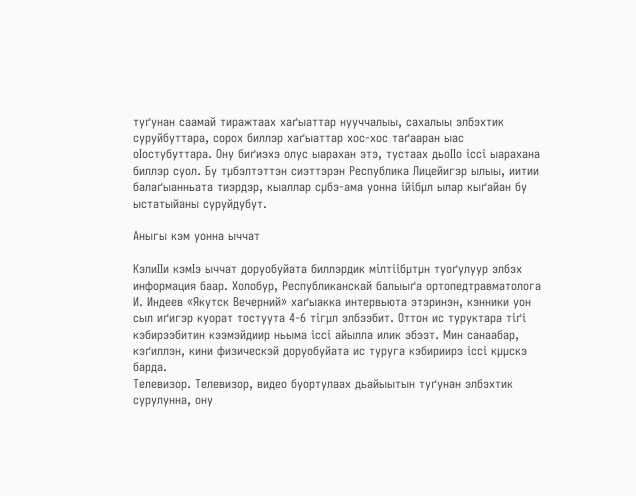туґунан саамай тиражтаах хаґыаттар нууччалыы, сахалыы элбэхтик суруйбуттара, сорох биллэр хаґыаттар хос-хос таґааран ыас оІостубуттара. Ону биґиэхэ олус ыарахан этэ, тустаах дьоІІо іссі ыарахана биллэр суол. Бу тµбэлтэттэн сиэттэрэн Республика Лицейигэр ылыы, иитии балаґыанньата тиэрдэр, кыаллар сµбэ-ама уонна ійібµл ылар кыґайан бу ыстатыйаны суруйдубут.

Аныгы кэм уонна ыччат

КэлиІІи кэмІэ ыччат доруобуйата биллэрдик мілтіібµтµн туоґулуур элбэх информация баар. Холобур, Республиканскай балыыґа ортопедтравматолога И. Индеев «Якутск Вечерний» хаґыакка интервьюта этэринэн, кэнники уон сыл иґигэр куорат тостуута 4-6 тігµл элбээбит. Оттон ис туруктара тіґі кэбирээбитин кээмэйдиир ньыма іссі айылла илик эбээт. Мин санаабар, кэґиллэн, кини физическэй доруобуйата ис туруга кэбириирэ іссі кµµскэ барда.
Телевизор. Телевизор, видео буортулаах дьайыытын туґунан элбэхтик сурулунна, ону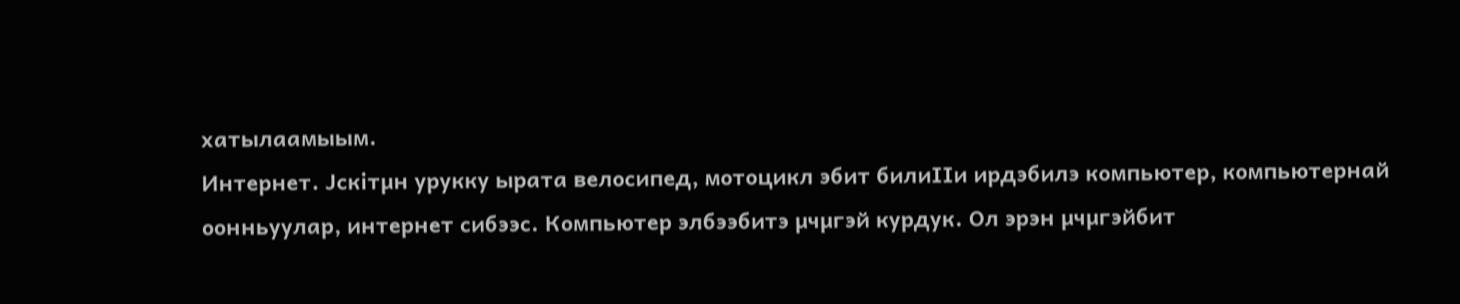хатылаамыым.
Интернет. Јскітµн урукку ырата велосипед, мотоцикл эбит билиІІи ирдэбилэ компьютер, компьютернай оонньуулар, интернет сибээс. Компьютер элбээбитэ µчµгэй курдук. Ол эрэн µчµгэйбит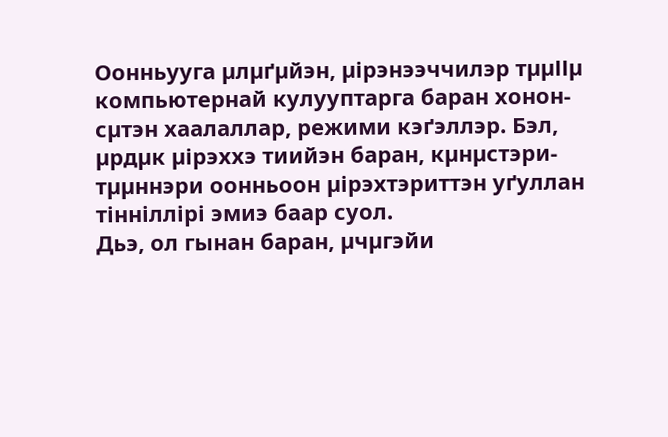Оонньууга µлµґµйэн, µірэнээччилэр тµµІІµ компьютернай кулууптарга баран хонон-сµтэн хаалаллар, режими кэґэллэр. Бэл, µрдµк µірэххэ тиийэн баран, кµнµстэри-тµµннэри оонньоон µірэхтэриттэн уґуллан тінніллірі эмиэ баар суол.
Дьэ, ол гынан баран, µчµгэйи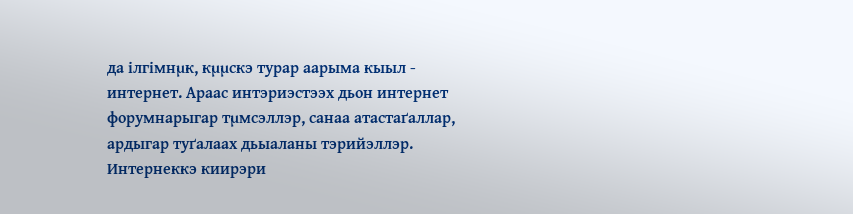да ілгімнµк, кµµскэ турар аарыма кыыл - интернет. Араас интэриэстээх дьон интернет форумнарыгар тµмсэллэр, санаа атастаґаллар, ардыгар туґалаах дьыаланы тэрийэллэр. Интернеккэ киирэри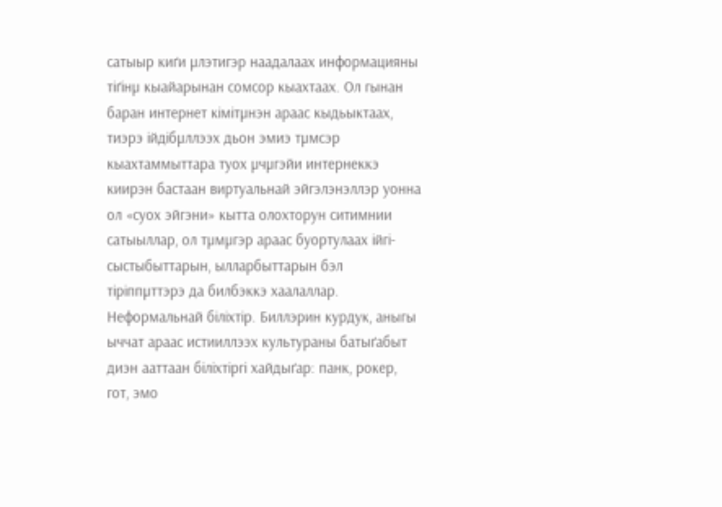сатыыр киґи µлэтигэр наадалаах информацияны тіґінµ кыайарынан сомсор кыахтаах. Ол гынан баран интернет кімітµнэн араас кыдьыктаах, тиэрэ ійдібµллээх дьон эмиэ тµмсэр кыахтаммыттара туох µчµгэйи интернеккэ киирэн бастаан виртуальнай эйгэлэнэллэр уонна ол «суох эйгэни» кытта олохторун ситимнии сатыыллар, ол тµмµгэр араас буортулаах ійгі- сыстыбыттарын, ылларбыттарын бэл тіріппµттэрэ да билбэккэ хаалаллар.
Неформальнай біліхтір. Биллэрин курдук, аныгы ыччат араас истииллээх культураны батыґабыт диэн ааттаан біліхтіргі хайдыґар: панк, рокер, гот, эмо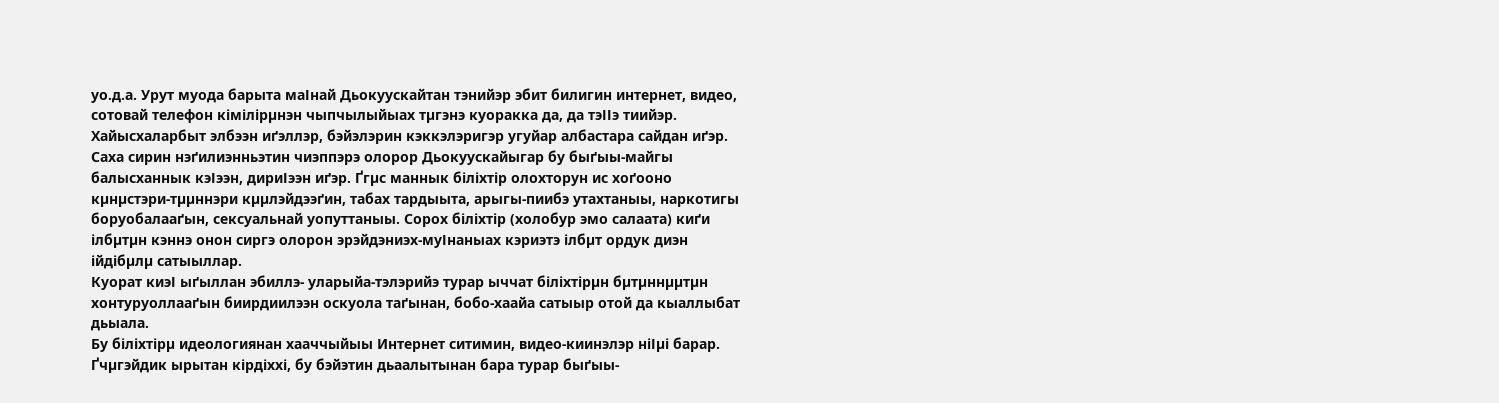уо.д.а. Урут муода барыта маІнай Дьокуускайтан тэнийэр эбит билигин интернет, видео, сотовай телефон кімілірµнэн чыпчылыйыах тµгэнэ куоракка да, да тэІІэ тиийэр.
Хайысхаларбыт элбээн иґэллэр, бэйэлэрин кэккэлэригэр угуйар албастара сайдан иґэр. Саха сирин нэґилиэнньэтин чиэппэрэ олорор Дьокуускайыгар бу быґыы-майгы балысханнык кэІээн, дириІээн иґэр. Ґгµс маннык біліхтір олохторун ис хоґооно кµнµстэри-тµµннэри кµµлэйдээґин, табах тардыыта, арыгы-пиибэ утахтаныы, наркотигы боруобалааґын, сексуальнай уопуттаныы. Сорох біліхтір (холобур эмо салаата) киґи ілбµтµн кэннэ онон сиргэ олорон эрэйдэниэх-муІнаныах кэриэтэ ілбµт ордук диэн ійдібµлµ сатыыллар.
Куорат киэІ ыґыллан эбиллэ- уларыйа-тэлэрийэ турар ыччат біліхтірµн бµтµннµµтµн хонтуруоллааґын биирдиилээн оскуола таґынан, бобо-хаайа сатыыр отой да кыаллыбат дьыала.
Бу біліхтірµ идеологиянан хааччыйыы Интернет ситимин, видео-киинэлэр ніІµі барар. Ґчµгэйдик ырытан кірдіххі, бу бэйэтин дьаалытынан бара турар быґыы-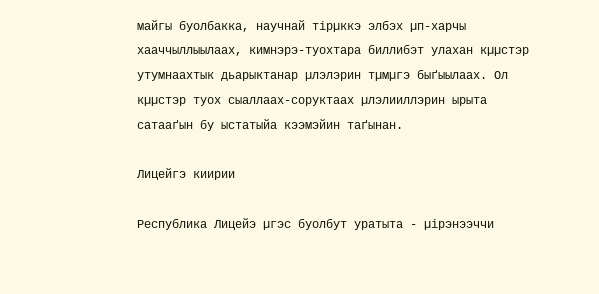майгы буолбакка, научнай тірµккэ элбэх µп-харчы хааччыллыылаах, кимнэрэ-туохтара биллибэт улахан кµµстэр утумнаахтык дьарыктанар µлэлэрин тµмµгэ быґыылаах. Ол кµµстэр туох сыаллаах-соруктаах µлэлииллэрин ырыта сатааґын бу ыстатыйа кээмэйин таґынан.

Лицейгэ киирии

Республика Лицейэ µгэс буолбут уратыта - µірэнээччи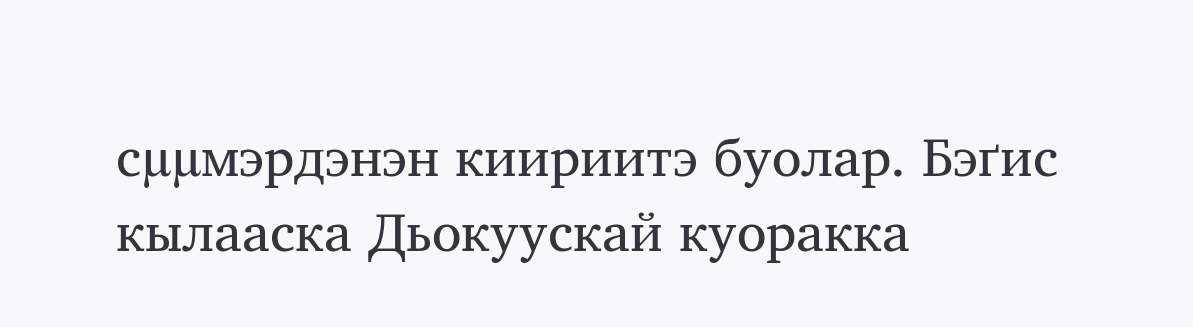сµµмэрдэнэн киириитэ буолар. Бэґис кылааска Дьокуускай куоракка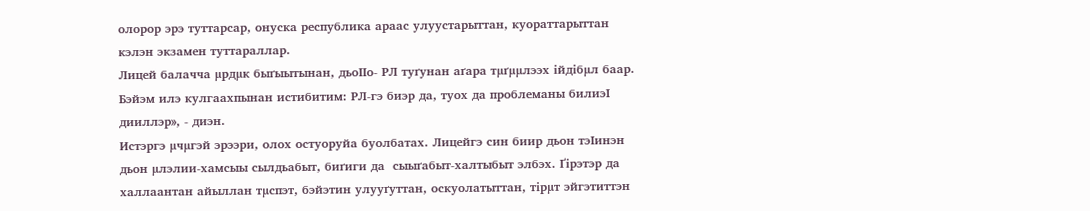олорор эрэ туттарсар, онуска республика араас улуустарыттан, куораттарыттан кэлэн экзамен туттараллар.
Лицей балачча µрдµк быґыытынан, дьоІІо- РЛ туґунан аґара тµґµµлээх ійдібµл баар. Бэйэм илэ кулгаахпынан истибитим: РЛ-гэ биэр да, туох да проблеманы билиэІ дииллэр», - диэн.
Истэргэ µчµгэй эрээри, олох остуоруйа буолбатах. Лицейгэ син биир дьон тэІинэн дьон µлэлии-хамсыы сылдьабыт, биґиги да  сыыґабыт-халтыбыт элбэх. Ґірэтэр да халлаантан айыллан тµспэт, бэйэтин улууґуттан, оскуолатыттан, тірµт эйгэтиттэн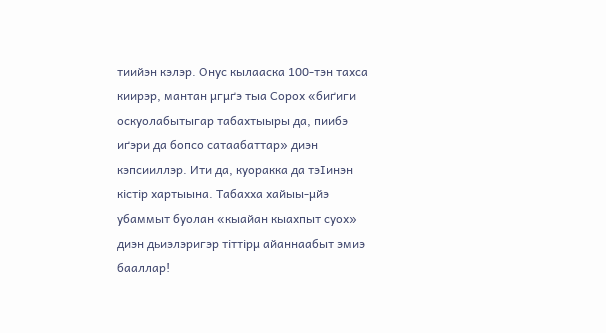тиийэн кэлэр. Онус кылааска 100-тэн тахса киирэр, мантан µгµґэ тыа Сорох «биґиги оскуолабытыгар табахтыыры да, пиибэ иґэри да бопсо сатаабаттар» диэн кэпсииллэр. Ити да, куоракка да тэІинэн кістір хартыына. Табахха хайыы-µйэ убаммыт буолан «кыайан кыахпыт суох» диэн дьиэлэригэр тіттірµ айаннаабыт эмиэ бааллар!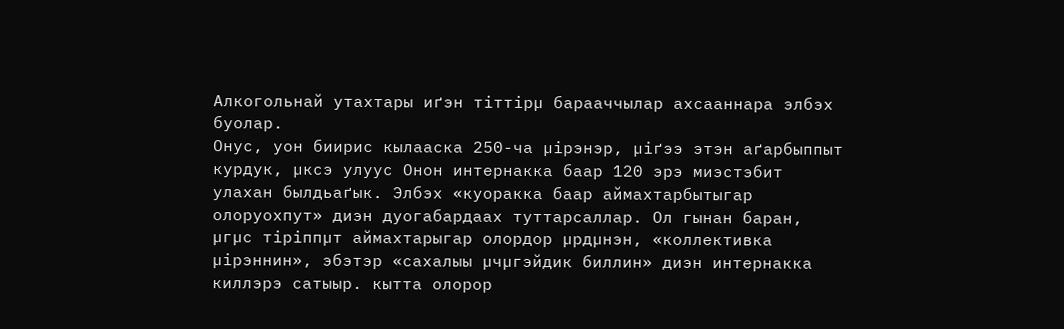Алкогольнай утахтары иґэн тіттірµ барааччылар ахсааннара элбэх буолар.
Онус, уон биирис кылааска 250-ча µірэнэр, µіґээ этэн аґарбыппыт курдук, µксэ улуус Онон интернакка баар 120 эрэ миэстэбит улахан былдьаґык. Элбэх «куоракка баар аймахтарбытыгар олоруохпут» диэн дуогабардаах туттарсаллар. Ол гынан баран, µгµс тіріппµт аймахтарыгар олордор µрдµнэн, «коллективка µірэннин», эбэтэр «сахалыы µчµгэйдик биллин» диэн интернакка киллэрэ сатыыр. кытта олорор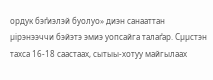ордук бэґиэлэй буолуо» диэн санааттан µірэнээччи бэйэтэ эмиэ уопсайга талаґар. Сµµстэн тахса 16-18 саастаах, сытыы-хотуу майгылаах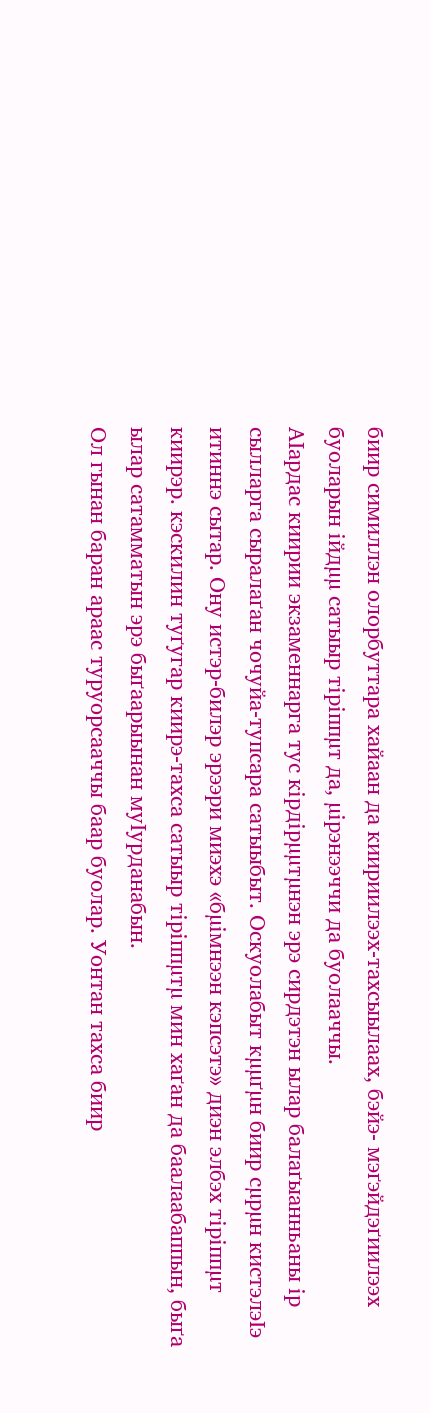биир симиллэн олорбуттара хайаан да киириилээх-тахсыылаах, бэйэ- мэґэйдэґиилээх буоларын ійдµµ сатыыр тіріппµт да, µірэнээччи да буолааччы.
АІардас киирии экзаменнарга тус кірдірµµтµнэн эрэ сирдэтэн ылар балаґыанньаны ір сылларга сыралаґан чочуйа-тупсара сатыыбыт. Оскуолабыт кµµґµн биир сµрµн кистэлэІэ итиннэ сытар. Ону истэр-билэр эрээри миэхэ «бµімнээн кэпсэтэ» диэн элбэх тіріппµт киирэр. кэскилин туґугар киирэ-тахса сатыыр тіріппµтµ мин хаґан да баалаабаппын, быґа ылар сатамматын эрэ быґаарыынан муІурданабын.
Ол гынан баран араас туруорсааччы баар буолар. Уонтан тахса биир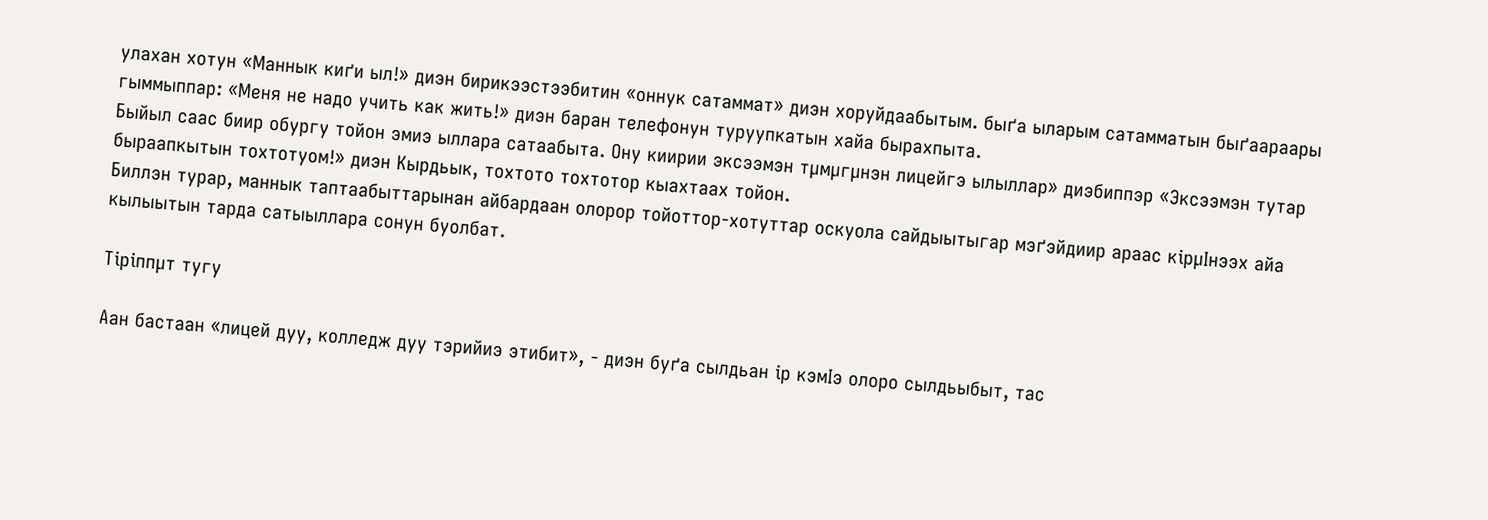улахан хотун «Маннык киґи ыл!» диэн бирикээстээбитин «оннук сатаммат» диэн хоруйдаабытым. быґа ыларым сатамматын быґаараары гыммыппар: «Меня не надо учить как жить!» диэн баран телефонун туруупкатын хайа бырахпыта.
Быйыл саас биир обургу тойон эмиэ ыллара сатаабыта. Ону киирии эксээмэн тµмµгµнэн лицейгэ ылыллар» диэбиппэр «Эксээмэн тутар быраапкытын тохтотуом!» диэн Кырдьык, тохтото тохтотор кыахтаах тойон.
Биллэн турар, маннык таптаабыттарынан айбардаан олорор тойоттор-хотуттар оскуола сайдыытыгар мэґэйдиир араас кірµІнээх айа кылыытын тарда сатыыллара сонун буолбат.

Тіріппµт тугу

Аан бастаан «лицей дуу, колледж дуу тэрийиэ этибит», - диэн буґа сылдьан ір кэмІэ олоро сылдьыбыт, тас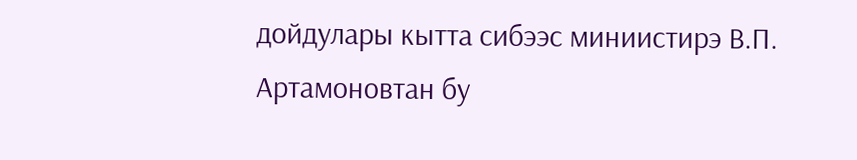дойдулары кытта сибээс миниистирэ В.П. Артамоновтан бу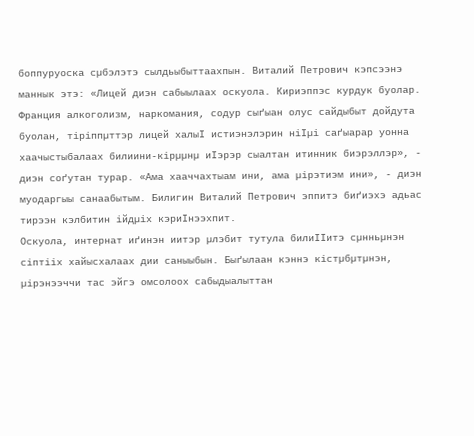боппуруоска сµбэлэтэ сылдьыбыттаахпын. Виталий Петрович кэпсээнэ маннык этэ: «Лицей диэн сабыылаах оскуола. Кириэппэс курдук буолар. Франция алкоголизм, наркомания, содур сыґыан олус сайдыбыт дойдута буолан, тіріппµттэр лицей халыІ истиэнэлэрин ніІµі саґыарар уонна хаачыстыбалаах билиини-кірµµнµ иІэрэр сыалтан итинник биэрэллэр», - диэн соґутан турар. «Ама хааччахтыам ини, ама µірэтиэм ини», - диэн муодаргыы санаабытым. Билигин Виталий Петрович эппитэ биґиэхэ адьас тирээн кэлбитин ійдµіх кэриІнээхпит.
Оскуола, интернат иґинэн иитэр µлэбит тутула билиІІитэ сµнньµнэн сіптііх хайысхалаах дии саныыбын. Быґылаан кэннэ кістµбµтµнэн, µірэнээччи тас эйгэ омсолоох сабыдыалыттан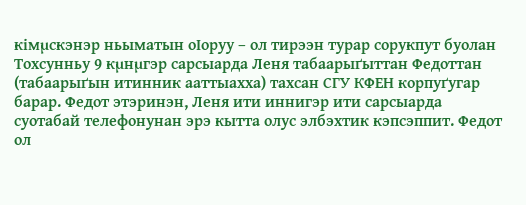кімµскэнэр ньыматын оІоруу – ол тирээн турар сорукпут буолан
Тохсунньу 9 кµнµгэр сарсыарда Леня табаарыґыттан Федоттан (табаарыґын итинник ааттыахха) тахсан СГУ КФЕН корпуґугар барар. Федот этэринэн, Леня ити иннигэр ити сарсыарда суотабай телефонунан эрэ кытта олус элбэхтик кэпсэппит. Федот ол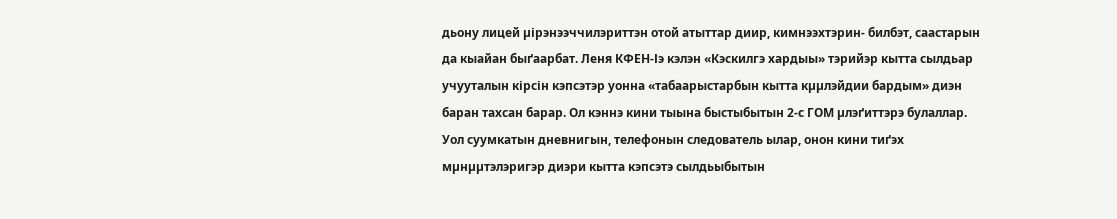дьону лицей µірэнээччилэриттэн отой атыттар диир, кимнээхтэрин- билбэт, саастарын да кыайан быґаарбат. Леня КФЕН-Іэ кэлэн «Кэскилгэ хардыы» тэрийэр кытта сылдьар учууталын кірсін кэпсэтэр уонна «табаарыстарбын кытта кµµлэйдии бардым» диэн баран тахсан барар. Ол кэннэ кини тыына быстыбытын 2-с ГОМ µлэґиттэрэ булаллар.
Уол суумкатын дневнигын, телефонын следователь ылар, онон кини тиґэх мµнµµтэлэригэр диэри кытта кэпсэтэ сылдьыбытын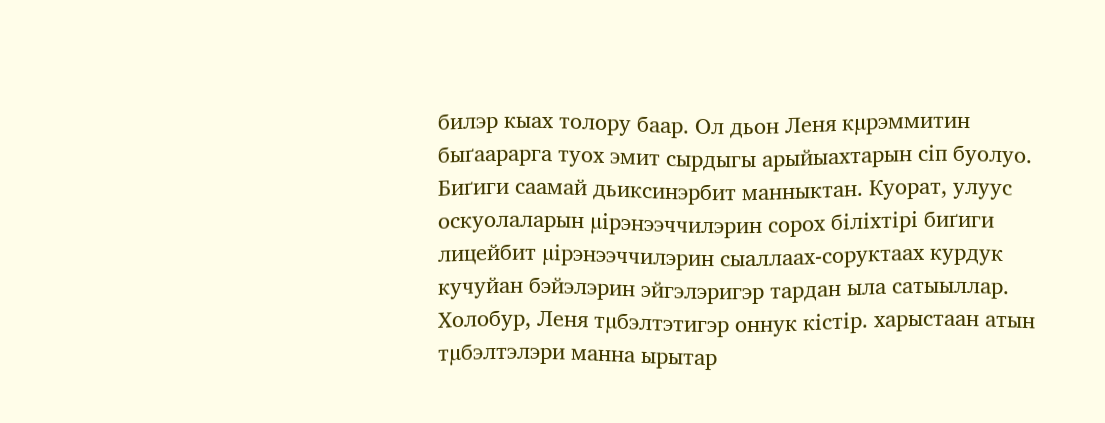билэр кыах толору баар. Ол дьон Леня кµрэммитин быґаарарга туох эмит сырдыгы арыйыахтарын сіп буолуо.
Биґиги саамай дьиксинэрбит манныктан. Куорат, улуус оскуолаларын µірэнээччилэрин сорох біліхтірі биґиги лицейбит µірэнээччилэрин сыаллаах-соруктаах курдук кучуйан бэйэлэрин эйгэлэригэр тардан ыла сатыыллар. Холобур, Леня тµбэлтэтигэр оннук кістір. харыстаан атын тµбэлтэлэри манна ырытар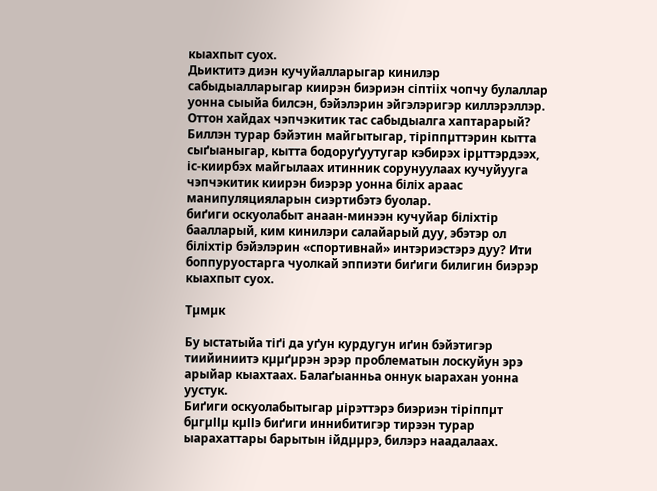кыахпыт суох.
Дьиктитэ диэн кучуйалларыгар кинилэр сабыдыалларыгар киирэн биэриэн сіптііх чопчу булаллар уонна сыыйа билсэн, бэйэлэрин эйгэлэригэр киллэрэллэр.
Оттон хайдах чэпчэкитик тас сабыдыалга хаптарарый? Биллэн турар бэйэтин майгытыгар, тіріппµттэрин кытта сыґыаныгар, кытта бодоруґуутугар кэбирэх ірµттэрдээх, іс-киирбэх майгылаах итинник сорунуулаах кучуйууга чэпчэкитик киирэн биэрэр уонна біліх араас манипуляцияларын сиэртибэтэ буолар.
биґиги оскуолабыт анаан-минээн кучуйар біліхтір баалларый, ким кинилэри салайарый дуу, эбэтэр ол біліхтір бэйэлэрин «спортивнай» интэриэстэрэ дуу? Ити боппуруостарга чуолкай эппиэти биґиги билигин биэрэр кыахпыт суох.

Тµмµк

Бу ыстатыйа тіґі да уґун курдугун иґин бэйэтигэр тиийиниитэ кµµґµрэн эрэр проблематын лоскуйун эрэ арыйар кыахтаах. Балаґыанньа оннук ыарахан уонна уустук.
Биґиги оскуолабытыгар µірэттэрэ биэриэн тіріппµт бµгµІІµ кµІІэ биґиги иннибитигэр тирээн турар ыарахаттары барытын ійдµµрэ, билэрэ наадалаах.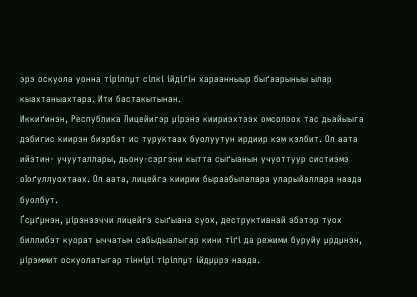эрэ оскуола уонна тіріппµт сіпкі ійдіґін хараанныыр быґаарыныы ылар кыахтаныахтара. Ити бастакытынан.
Иккиґинэн, Республика Лицейигэр µірэнэ киириэхтээх омсолоох тас дьайыыга дэбигис киирэн биэрбэт ис туруктаах буолуутун ирдиир кэм кэлбит. Ол аата ийэтин- учууталлары, дьону-сэргэни кытта сыґыанын учуоттуур систиэмэ оІоґуллуохтаах. Ол аата, лицейгэ киирии быраабылалара уларыйаллара наада буолбут.
Ґсµґµнэн, µірэнээччи лицейгэ сыґыана суох, деструктивнай эбэтэр туох  биллибэт куорат ыччатын сабыдыалыгар кини тіґі да режими буруйу µрдµнэн, µірэммит оскуолатыгар тіннірі тіріппµт ійдµµрэ наада.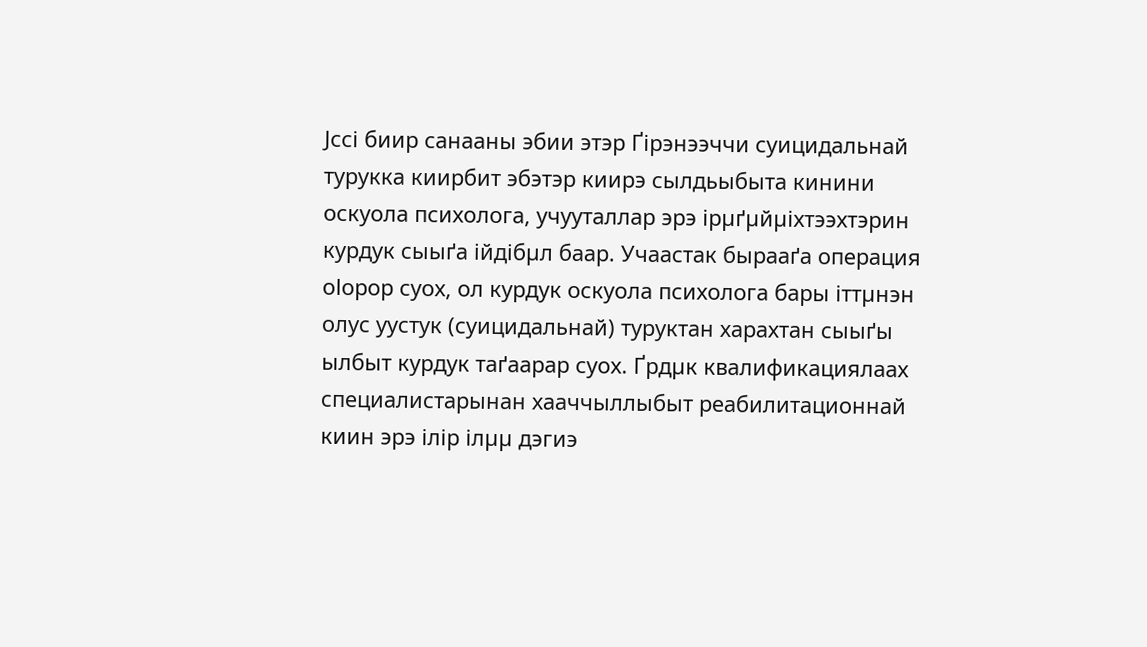Јссі биир санааны эбии этэр Ґірэнээччи суицидальнай турукка киирбит эбэтэр киирэ сылдьыбыта кинини оскуола психолога, учууталлар эрэ ірµґµйµіхтээхтэрин курдук сыыґа ійдібµл баар. Учаастак бырааґа операция оІорор суох, ол курдук оскуола психолога бары іттµнэн олус уустук (суицидальнай) туруктан харахтан сыыґы ылбыт курдук таґаарар суох. Ґрдµк квалификациялаах специалистарынан хааччыллыбыт реабилитационнай киин эрэ ілір ілµµ дэгиэ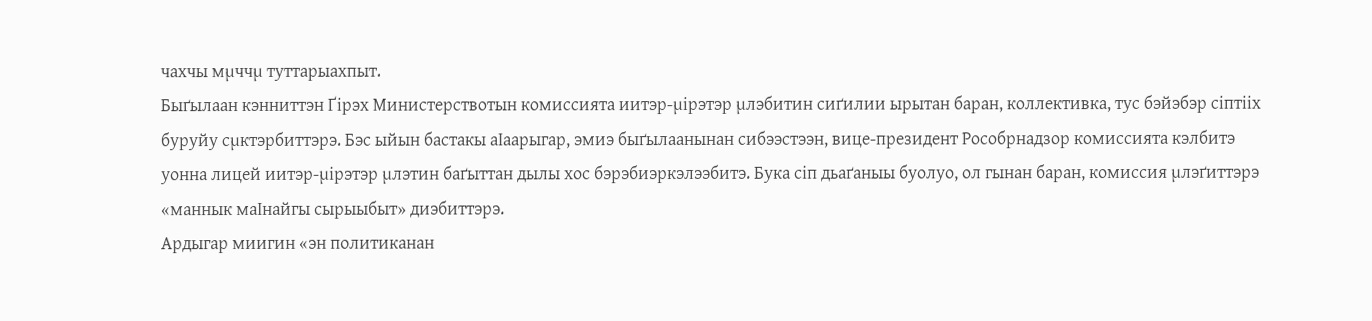чахчы мµччµ туттарыахпыт.
Быґылаан кэнниттэн Ґірэх Министерствотын комиссията иитэр-µірэтэр µлэбитин сиґилии ырытан баран, коллективка, тус бэйэбэр сіптііх буруйу сµктэрбиттэрэ. Бэс ыйын бастакы аІаарыгар, эмиэ быґылаанынан сибээстээн, вице-президент Рособрнадзор комиссията кэлбитэ уонна лицей иитэр-µірэтэр µлэтин баґыттан дылы хос бэрэбиэркэлээбитэ. Бука сіп дьаґаныы буолуо, ол гынан баран, комиссия µлэґиттэрэ «маннык маІнайгы сырыыбыт» диэбиттэрэ.
Ардыгар миигин «эн политиканан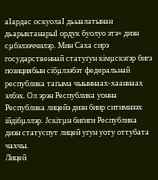аІардас оскуолаІ дьыалатынан дьарыктанарыІ ордук буолуо этэ» диэн сµбэлээччилэр. Мин Саха сирэ государственнай статуґун кімµскэґэр бигэ позициябын сібµлээбэт федеральнай республика таґыма чыыннаах-хааннаах элбэх. Ол эрэн Республика уонна Республика лицейэ диэн биир ситимнээх ійдібµллэр. Јскітµн биґиги Республика диэн статуспут лицей уґун уоту оттубата чахчы.
Лицей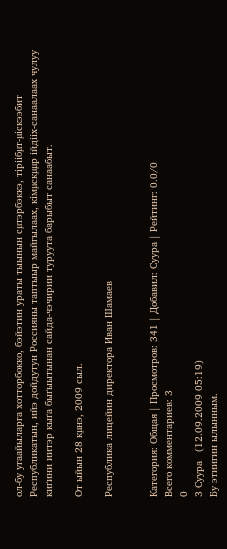ол-бу угаайыларга хотторбокко, бэйэтин ураты тыынын сµтэрбэккэ, тіріібµт-µіскээбит Республикатын, ийэ дойдутун Россияны таптыыр майгылаах, кімµскµµр ійдііх-санаалаах чулуу киґини иитэр кыґа быґыытынан сайда-чэчирии туруута барыбыт санаабыт.

От ыйын 28 кµнэ, 2009 сыл.

Республика лицейин директора Иван Шамаев


Категория: Общая | Просмотров: 341 | Добавил: Суура | Рейтинг: 0.0/0
Всего комментариев: 3
0
3 Суура   (12.09.2009 05:19)
Бу этиигин ылынным.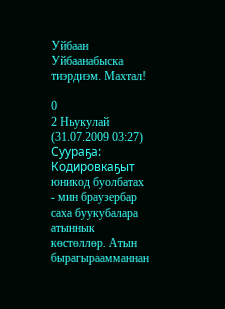Уйбаан Уйбаанабыска тиэрдиэм. Махтал!

0
2 Ньукулай   (31.07.2009 03:27)
Суураҕа: Кодировкаҕыт юникод буолбатах - мин браузербар саха буукубалара атыннык көстөллөр. Атын бырагыраамманнан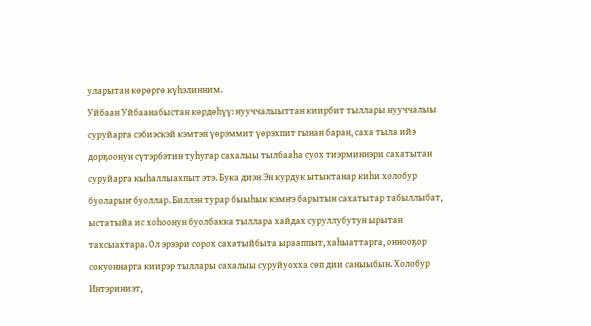уларытан көрөргө күһэлинним.
Уйбаан Уйбаанабыстан көрдөһүү: нууччалыыттан киирбит тыллары нууччалыы суруйарга сэбиэскэй кэмтэн үөрэммит үөрэхпит гынан баран, саха тыла ийэ дорҕоонун сүтэрбэтин туһугар сахалыы тылбааһа суох тиэрминнэри сахатытан суруйарга кыһаллыахпыт этэ. Бука диэн Эн курдук ытыктанар киһи холобур буоларыҥ буоллар. Биллэн турар быыһык кэмҥэ барытын сахатытар табыллыбат, ыстатыйа ис хоһоонун буолбакка тыллара хайдах суруллубутун ырытан тахсыахтара. Ол эрээри сорох сахатыйбыта ырааппыт, хаһыаттарга, оннооҕор сокуоннарга киирэр тыллары сахалыы суруйуохха сөп дии саныыбын. Холобур Интэриниэт,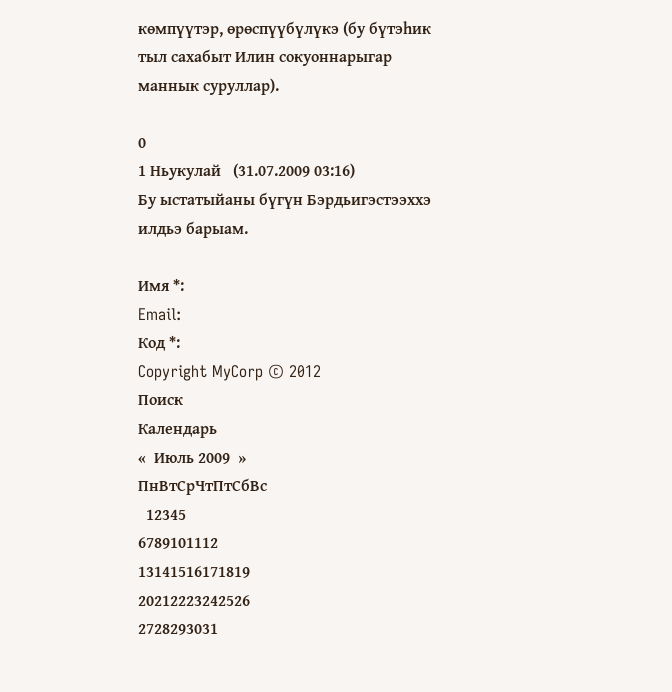көмпүүтэр, өрөспүүбүлүкэ (бу бүтэһик тыл сахабыт Илин сокуоннарыгар маннык суруллар).

0
1 Ньукулай   (31.07.2009 03:16)
Бу ыстатыйаны бүгүн Бэрдьигэстээххэ илдьэ барыам.

Имя *:
Email:
Код *:
Copyright MyCorp © 2012
Поиск
Календарь
«  Июль 2009  »
ПнВтСрЧтПтСбВс
  12345
6789101112
13141516171819
20212223242526
2728293031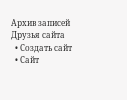Архив записей
Друзья сайта
  • Создать сайт
  • Сайт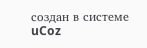создан в системе uCoz